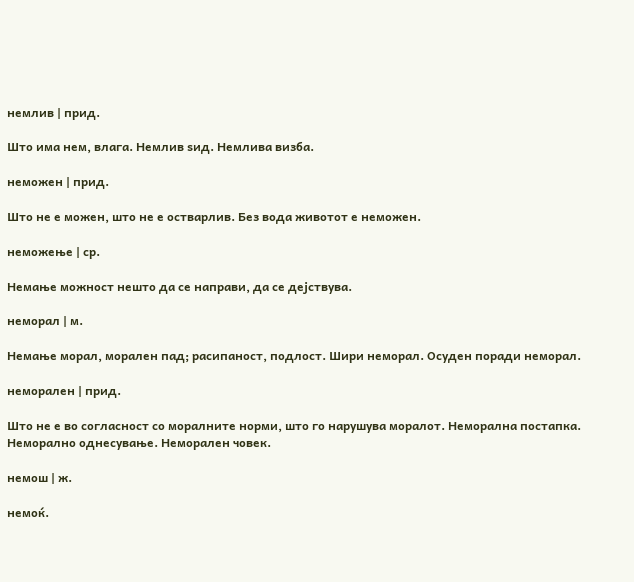немлив | прид.

Што има нем, влага. Немлив ѕид. Немлива визба.

неможен | прид.

Што не е можен, што не е остварлив. Без вода животот е неможен.

неможење | ср.

Немање можност нешто да се направи, да се дејствува.

неморал | м.

Немање морал, морален пад; расипаност, подлост. Шири неморал. Осуден поради неморал.

неморален | прид.

Што не е во согласност со моралните норми, што го нарушува моралот. Неморална постапка. Неморално однесување. Неморален човек.

немош | ж.

немоќ.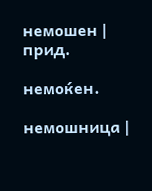немошен | прид.

немоќен.

немошница |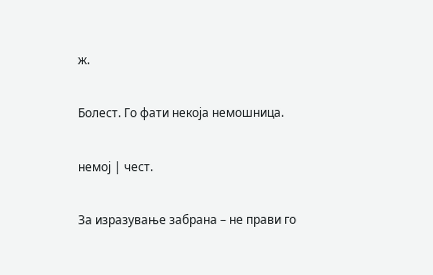ж.

Болест. Го фати некоја немошница.

немој | чест.

За изразување забрана – не прави го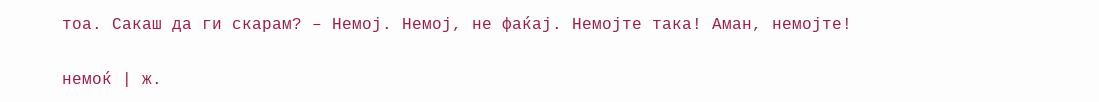тоа. Сакаш да ги скарам? – Немој. Немој, не фаќај. Немојте така! Аман, немојте!

немоќ | ж.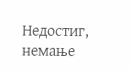Недостиг, немање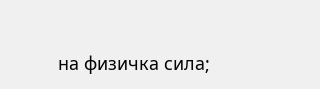на физичка сила;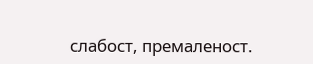слабост, премаленост.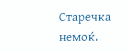Старечка немоќ.